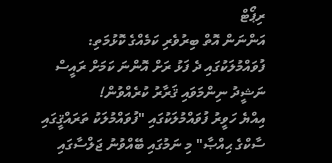ރިޕޯޓް
އަންނަން އޮތް ބިރުވެރި ކަމެއްގެ ކޮޅުމަތި: ފުވައްމުލަކުގައި ދެ ފަޅު ރަށް އޮންނަ ކަމަށް ރައީސް ނަޝީދު ނިންމަވައި ޤަރާރު ކުރެއްވުން!
އިއްޔެ ހަވީރު ފުވައްމުލަކުގައި "ފުވައްމުލަކު ތަރައްޤީގައި ސާކްގެ ޙިއްޞާ" މި ނަމުގައި ބޭއްވުނު ޖަލްސާގައި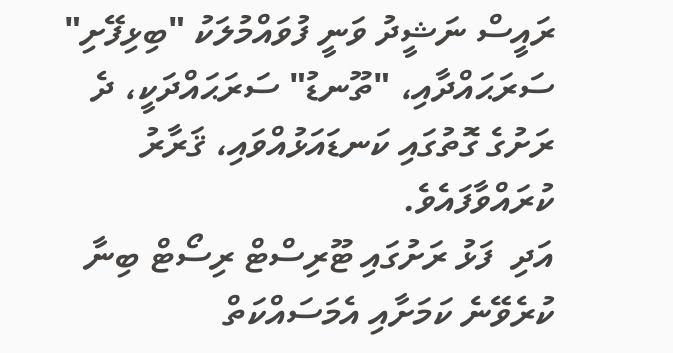ރައީސް ނަޝީދު ވަނީ ފުވައްމުލަކު "ބިޅިފޭށި" ސަރަޙައްދާއި، "ތޫނޑު" ސަރަޙައްދަކީ، ދެ ރަށުގެ ގޮތުގައި ކަނޑައަޅުއްވައި، ޤަރާރު ކުރައްވާފައެވެ.
އަދި  ފަޅު ރަށުގައި ޓޫރިސްޓް ރިސޯޓް ބިނާ ކުރެވޭނެ ކަމަށާއި އެމަސައްކަތް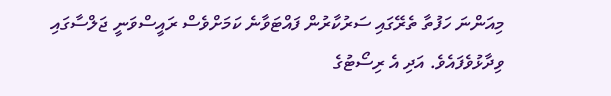މިއަންނަ ހަފުތާ ތެރޭގައި ސަރުކާރުން ފައްޓަވާނެ ކަމަށްވެސް ރައީސްވަނީ ޖަލްސާގައި ވިދާޅުވެފައެވެ. އަދި އެ ރިސޯޓުގެ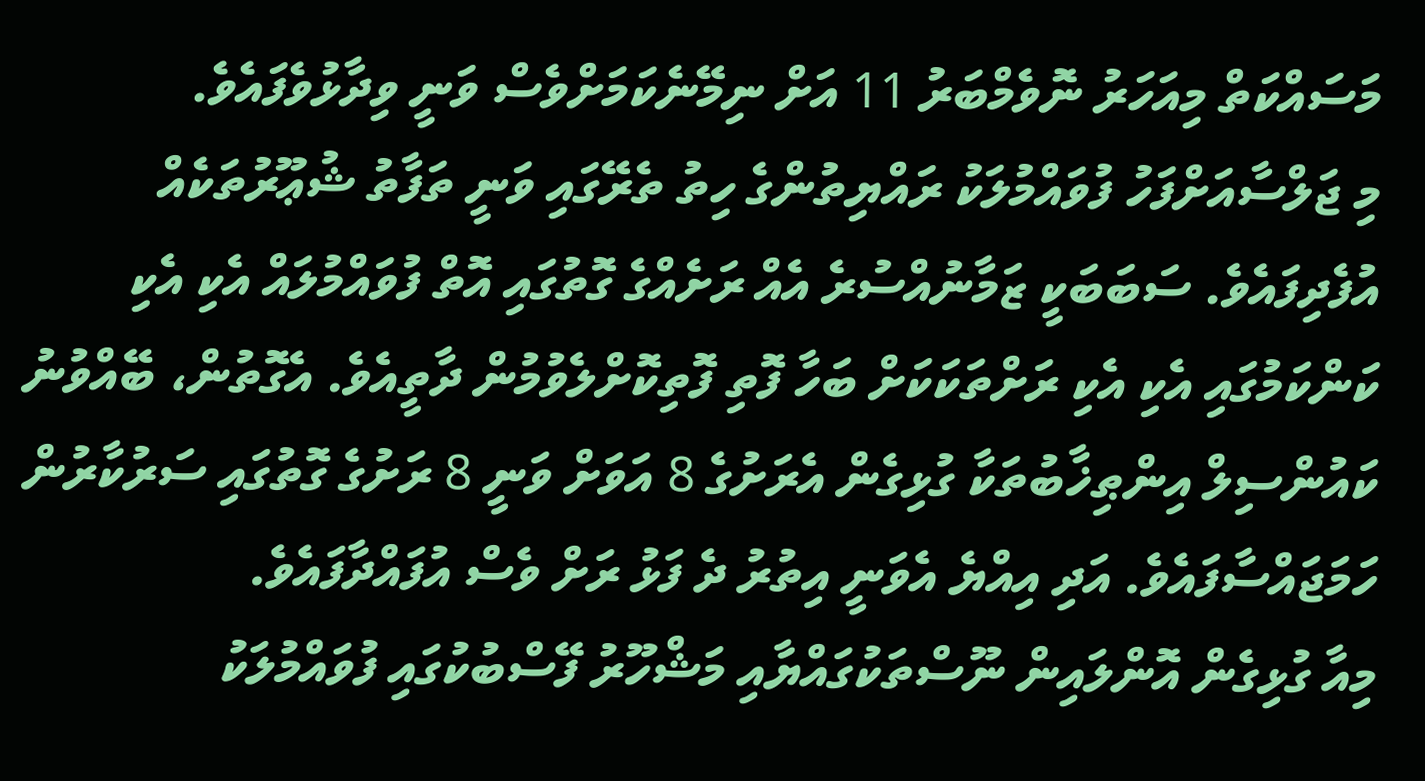މަސައްކަތް މިއަހަރު ނޮވެމްބަރު 11 އަށް ނިމޭނެކަމަށްވެސް ވަނީ ވިދާޅުވެފައެވެ.
މި ޖަލްސާއަށްފަހު ފުވައްމުލަކު ރައްޔިތުންގެ ހިތު ތެރޭގައި ވަނީ ތަފާތު ޝުޢޫރުތަކެއް އުފެދިފައެވެ. ސަބަބަކީ ޒަމާނުއްސުރެ އެއް ރަށެއްގެ ގޮތުގައި އޮތް ފުވައްމުލައް އެކި އެކި ކަންކަމުގައި އެކި އެކި ރަށްތަކަކަށް ބަހާ ފޮތި ފޮތިކޮށްލެވުމުން ދާތީއެވެ. އެގޮތުން، ބޭއްވުނު ކައުންސިލް އިންޠިޚާބުތަކާ ގުޅިގެން އެރަށުގެ 8 އަވަށް ވަނީ 8 ރަށުގެ ގޮތުގައި ސަރުކާރުން ހަމަޖައްސާފައެވެ. އަދި އިއްޔެ އެވަނީ އިތުރު ދެ ފަޅު ރަށް ވެސް އުފައްދާފައެވެ.
މިއާ ގުޅިގެން އޮންލައިން ނޫސްތަކުގައްޔާއި މަޝްހޫރު ފޭސްބުކުގައި ފުވައްމުލަކު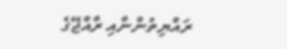ރައްޔިތުންނާއި ރާއްޖޭގެ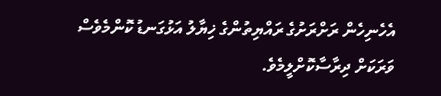އެހެނިހެން ރަށްރަށުގެ ރައްޔިތުންގެ ޚިޔާލު އަޅުގަނޑު ކޮންމެވެސް ވަރަކަށް ދިރާސާކޮށްލީމެވެ.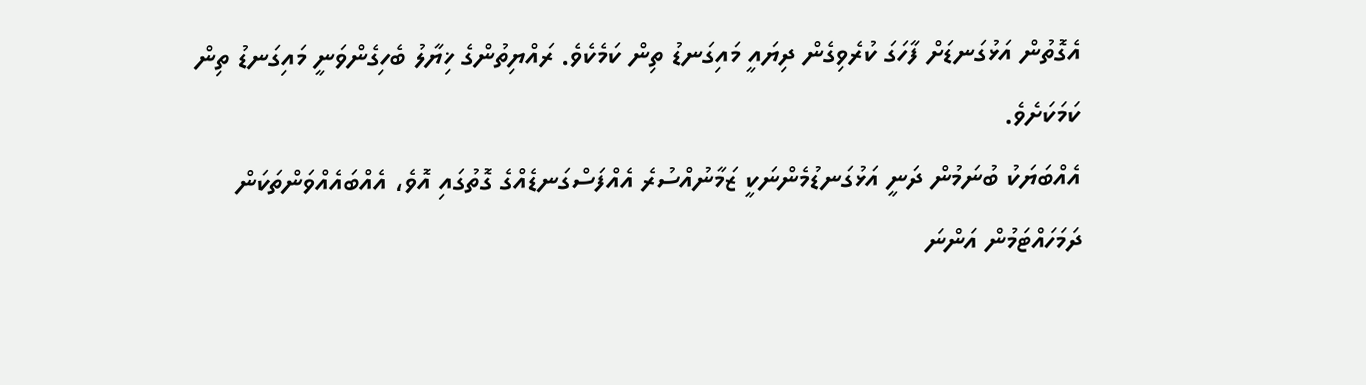އެގޮތުން އަޅުގަނޑަށް ފާހަގަ ކުރެވިގެން ދިޔައީ މައިގަނޑު ތިން ކަމެކެވެ. ރައްޔިތުންގެ ޚިޔާލު ބެހިގެންވަނީ މައިގަނޑު ތިން ކަމަކަށެވެ.
އެއްބަޔަކު ބުނަމުން ދަނީ އަޅުގަނޑުމެންނަކީ ޒަމާނުއްސުރެ އެއްފަސްގަނޑެއްގެ ގޮތުގައި އޮވެ، އެއްބައެއްވަންތަކަން ދަމަހައްޓަމުން އަންނަ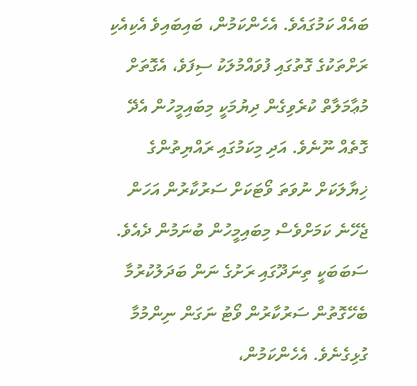ބައެއް ކަމުގައެވެ. އެހެންކަމުން، ބައިބައިވެ އެކިއެކި ރަށްތަކުގެ ގޮތުގައި ފުވައްމުލަކު ސިފަވެ، އެގޮތަށް މުޢާމަލާތް ކުރެވިގެން ދިޔުމަކީ މިބައިމީހުން އެދޭ ގޮތެއް ނޫނެވެ. އަދި މިކަމުގައި ރައްޔިތުންގެ ޚިޔާލަކަށް ނުވަތަ ވޯޓަކަށް ސަރުކާރުން އަހަން ޖެހޭނެ ކަމަށްވެސް މިބައިމީހުން ބުނަމުން ދެއެވެ. ސަބަބަކީ ތިނަދޫގައި ރަށުގެ ނަން ބަދަލުކުރުމާ ބެހޭގޮތުން ސަރުކާރުން ވޯޓު ނަގަން ނިންމުމާ ގުޅިގެނެވެ. އެހެންކަމުން،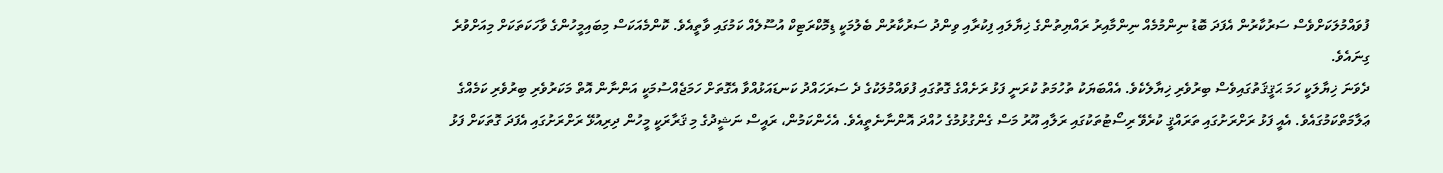ފުވައްމުލަކަށްވެސް ސަރުކާރުން އެފަދަ ބޮޑު ނިންމުމެއް ނިންމާއިރު ރައްޔިތުންގެ ޚިޔާލައި ފިކުރާއި ވިންދު ސަރުކާރުން ބެލުމަކީ ޑިމޮކްރަޓިކް އުސޫލެއް ކަމުގައި ވާތީއެވެ. ކޮންމެއަކަސް މިބައިމީހުންގެ ވާހަކަތަކަށް މިއަށްވުރެ ގިނައެވެ.
ދެވަނަ ޚިޔާލަކީ ހަމަ ޙަޤީޤަތުގައިވެސް ބިރުވެރި ޚިޔާލެކެވެ. އެއްބަޔަކު ތުހުމަތު ކުރަނީ ފަޅު ރަށެއްގެ ގޮތުގައި ފުވައްމުލަކުގެ ދެ ސަރަހައްދު ކަނޑައަޅުއްވާ އެގޮތަށް ހަމަޖެއްސުމަކީ އަންނާން އޮތް މަކަރުވެރި ބިރުވެރި ކަމެއްގެ ޢަލާމަތްކަމުގައެވެ. އެއީ ފަޅު ރަށްރަށުގައި ތަރައްޤީ ކުރެވޭ ރިސޯޓުތަކުގައި ރަލާއި އޫރު މަސް ގެންގުޅުމުގެ ހުއްދަ އޮންނާނެތީއެވެ. އެހެންކަމުން، ރައީސް ނަޝީދުގެ މި ޤަރާރަކީ މީހުން ދިރިއުޅޭ ރަށްރަށުގައި އެފަދަ ގޮތަކަށް ފަޅު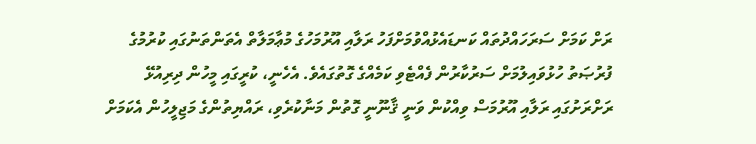ރަށް ކަމަށް ސަރަހައްދުތައް ކަނޑައެޅުއްވުމަށްފަހު ރަލާއި އޫރުމަހުގެ މުޢާމަލާތް އެތަންތަނުގައި ކުރުމުގެ ފުރުޞަތު ހުޅުވައިލުމަށް ސަރުކާރުން ފެއްޓެވި ކަމެއްގެ ގޮތުގައެވެ. އެހެނީ، ކުރީގައި މީހުން ދިރިއުޅޭ ރަށްރަށުގައި ރަލާއި އޫރުމަސް ވިއްކުން ވަނީ ޤާނޫނީ ގޮތުން މަނާކުރެވި، ރައްޔިތުންގެ މަޖިލީހުން އެކަމަށް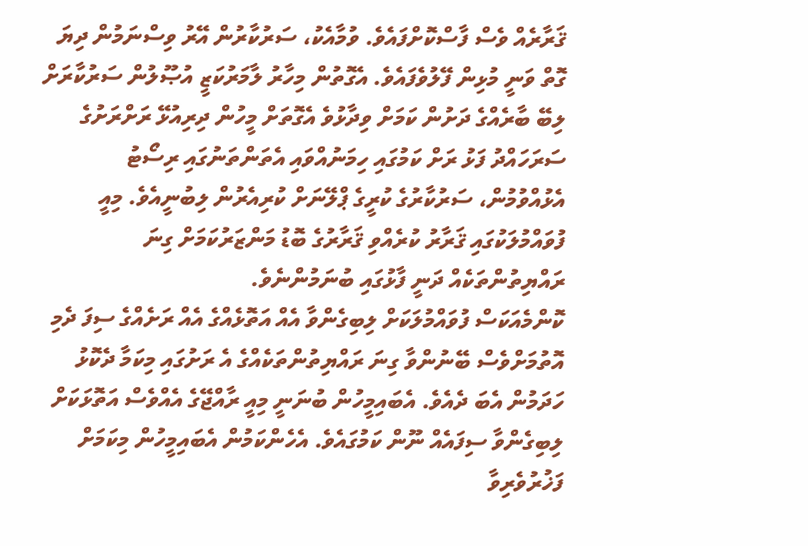ޤަރާރެއް ވެސް ފާސްކޮށްފައެވެ. ވުމާއެކު، ސަރުކާރުން އޭރު ވިސްނަމުން ދިޔަ ގޮތް ވަނީ މުޅިން ފޭލުވެފައެވެ. އެގޮތުން މިހާރު ލާމަރުކަޒީ އުޞޫލުން ސަރުކާރަށް ލިބޭ ބާރެއްގެ ދަށުން ކަމަށް ވިދާޅުވެ އެގޮތަށް މީހުން ދިރިއުޅޭ ރަށްރަށުގެ ސަރަހައްދު ފަޅު ރަށް ކަމުގައި ހިމަނުއްވައި އެތަންތަނުގައި ރިސޯޓު އެޅުއްވުމުން، ސަރުކާރުގެ ކުރީގެ ޕްލޭނަށް ކުރިއެރުން ލިބުނީއެވެ. މިއީ ފުވައްމުލަކުގައި ޤަރާރު ކުރެއްވި ޤަރާރުގެ ބޮޑު މަންޒަރުކަމަށް ގިނަ ރައްޔިތުންތަކެއް ދަނީ ފާޅުގައި ބުނަމުންނެވެ.
ކޮންމެއަކަސް ފުވައްމުލަކަށް ލިބިގެންވާ އެއް އަތޮޅެއްގެ އެއް ރަށެއްގެ ސިފަ ދެމި އޮތުމަށްވެސް ބޭނުންވާ ގިނަ ރައްޔިތުންތަކެއްގެ އެ ރަށުގައި މިކަމާ ދެކޮޅު ހަދަމުން އެބަ ދެއެވެ. އެބައިމީހުން ބުނަނީ މިއީ ރާއްޖޭގެ އެއްވެސް އަތޮޅަކަށް ލިބިގެންވާ ސިފައެއް ނޫން ކަމުގައެވެ. އެހެންކަމުން އެބައިމީހުން މިކަމަށް ފަޚުރުވެރިވާ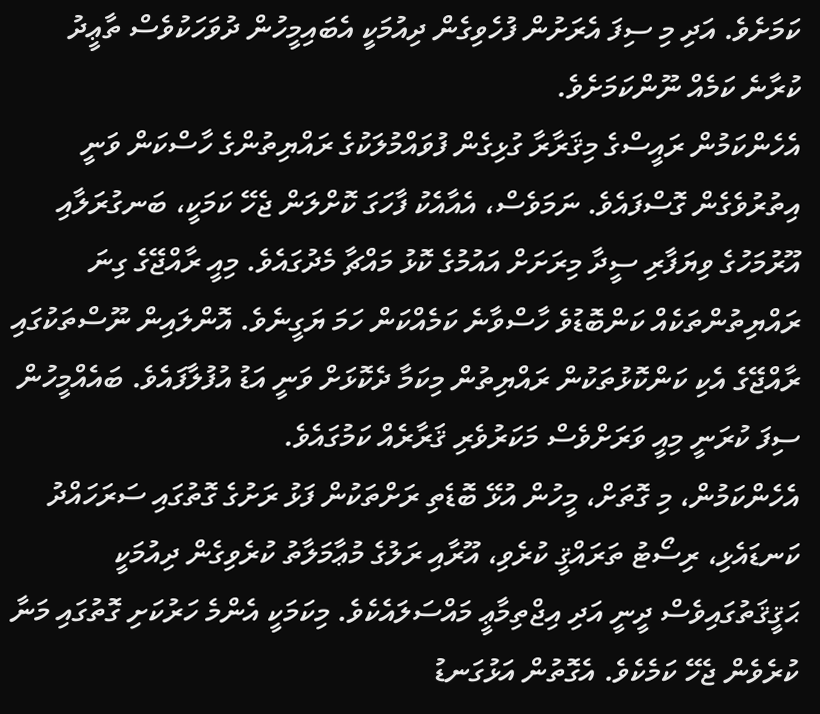ކަމަށެވެ. އަދި މި ސިފަ އެރަށުން ފުހެވިގެން ދިއުމަކީ އެބައިމީހުން ދުވަހަކުވެސް ތާޢީދު ކުރާނެ ކަމެއް ނޫންކަމަށެވެ.
އެހެންކަމުން ރައީސްގެ މިޤަރާރާ ގުޅިގެން ފުވައްމުލަކުގެ ރައްޔިތުންގެ ހާސްކަން ވަނީ އިތުރުވެގެން ގޮސްފައެވެ. ނަމަވެސް، އެއާއެކު ފާހަގަ ކޮށްލަން ޖެހޭ ކަމަކީ، ބަނގުރަލާއި އޫރުމަހުގެ ވިޔަފާރި ސީދާ މިރަށަށް އައުމުގެ ކޮޅު މައްޗާ މެދުގައެވެ. މިއީ ރާއްޖޭގެ ގިނަ ރައްޔިތުންތަކެއް ކަންބޮޑުވެ ހާސްވާނެ ކަމެއްކަން ހަމަ ޔަގީނެވެ. އޮންލައިން ނޫސްތަކުގައި ރާއްޖޭގެ އެކި ކަންކޮޅުތަކުން ރައްޔިތުން މިކަމާ ދެކޮޅަށް ވަނީ އަޑު އުފުލާފައެވެ. ބައެއްމީހުން ސިފަ ކުރަނީ މިއީ ވަރަށްވެސް މަކަރުވެރި ޤަރާރެއް ކަމުގައެވެ.
އެހެންކަމުން، މި ގޮތަށް، މީހުން އުޅޭ ބޮޑެތި ރަށްތަކުން ފަޅު ރަށުގެ ގޮތުގައި ސަރަހައްދު ކަނޑައެޅި، ރިސޯޓު ތަރައްޤީ ކުރެވި، އޫރާއި ރަލުގެ މުޢާމަލާތު ކުރެވިގެން ދިއުމަކީ ޙަޤީޤަތުގައިވެސް ދީނީ އަދި އިޖްތިމާޢީ މައްސަލައެކެވެ. މިކަމަކީ އެންމެ ހަރުކަށި ގޮތުގައި މަނާ ކުރެވެން ޖެހޭ ކަމެކެވެ. އެގޮތުން އަޅުގަނޑު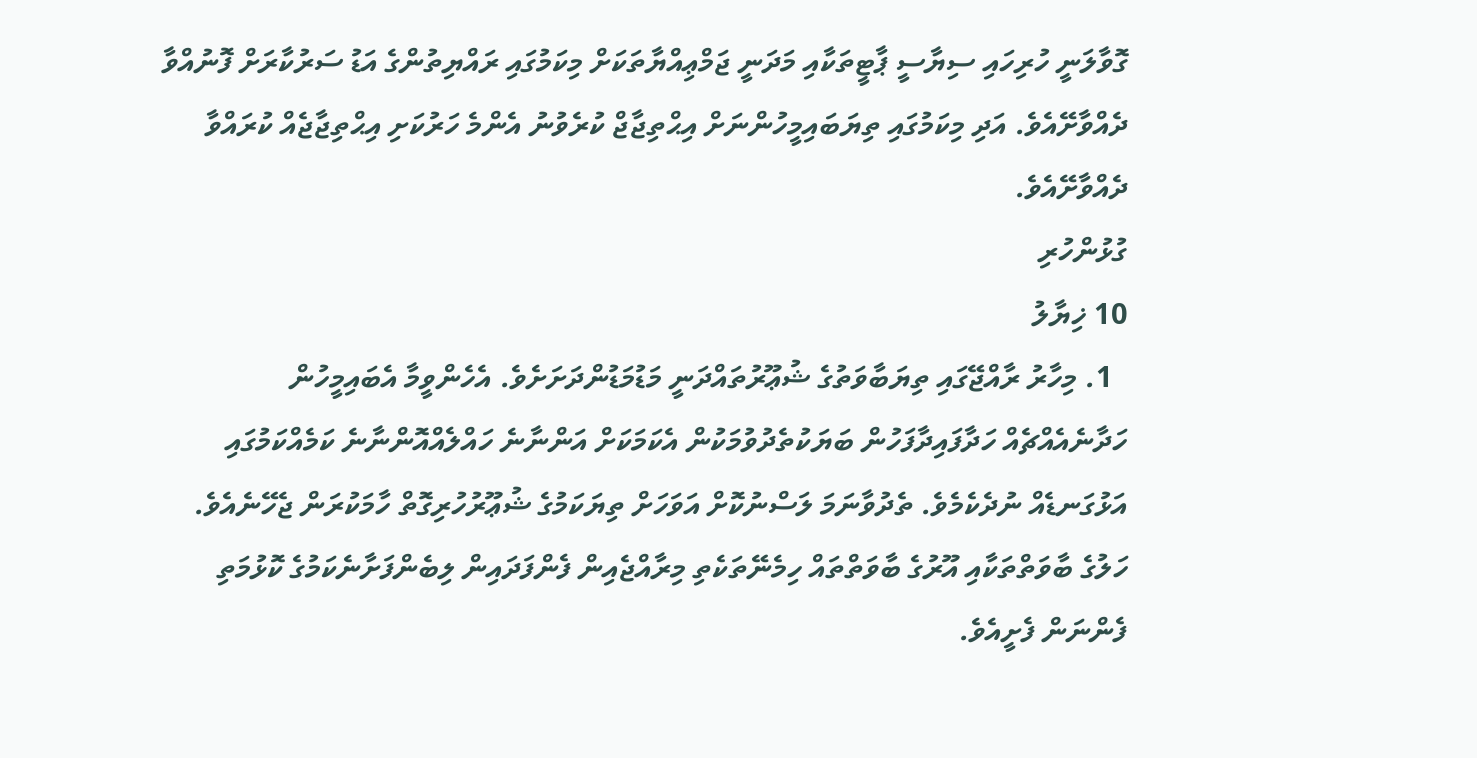ގޮވާލަނީ ހުރިހައި ސިޔާސީ ޕާޓީތަކާއި މަދަނީ ޖަމްޢިއްޔާތަކަށް މިކަމުގައި ރައްޔިތުންގެ އަޑު ސަރުކާރަށް ފޮނުއްވާ ދެއްވާށޭއެވެ. އަދި މިކަމުގައި ތިޔަބައިމީހުންނަށް އިޙްތިޖާޖް ކުރެވުނު އެންމެ ހަރުކަށި އިޙްތިޖާޖެއް ކުރައްވާ ދެއްވާށޭއެވެ.
ގުޅުންހުރި
10 ޚިޔާލު
  1. މިހާރު ރާއްޖޭގައި ތިޔަބާވަތުގެ ޝުޢޫރުތައްދަނީ މަޑުމަޑުންދަށަށެވެ. އެހެންވީމާ އެބައިމީހުން ހަދާނެއެއްޗެއް ހަދާފައިދާފަހުން ބަޔަކުތެދުވުމަކުން އެކަމަކަށް އަންނާނެ ހައްލެއްއޮންނާނެ ކަމެއްކަމުގައި އަޅުގަނޑެއް ނުދެކެމެވެ. ތެދުވާނަމަ ލަސްނުކޮށް އަވަހަށް ތިޔަކަމުގެ ޝުޢޫރުހުރިގޮތް ހާމަކުރަން ޖެހޭނެއެވެ. ހަލުގެ ބާވަތްތަކާއި އޫރުގެ ބާވަތްތައް ހިމެނޭތަކެތި މިރާއްޖެއިން ފެންފަދައިން ލިބެންފަށާނެކަމުގެ ކޮޅުމަތި ފެންނަން ފެށީއެވެ.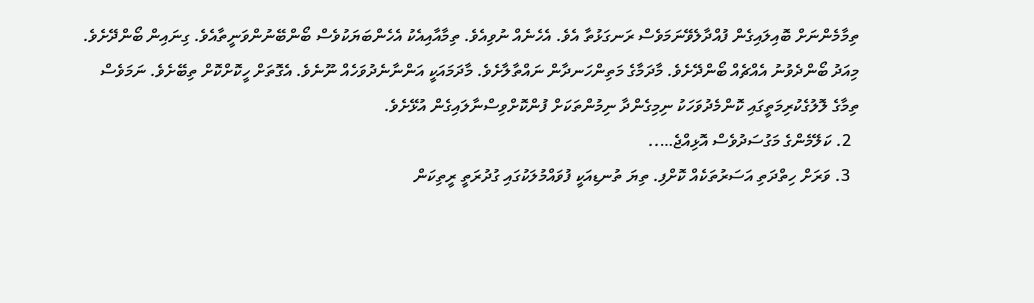ތިމާމެންނަށް ބޮއިލައިގެން ފުއްދާލެވޭނަމަވެސް ރަނގަޅުތާ އެވެ. އެހެނެއް ނުވިއެވެ. ތިމާއާއިއެކު އެހެންބަޔަކުވެސް ބޯންބޭނުންވަނީތާއެވެ. ގިނައިން ބޯންދޭށެވެ. މިއަދު ބޯންދެވުނު އެއްޗެއް ބޯންދޭށެވެ. މާދަމާގެ މަތިންހަނދާން ނައްތާލާށެވެ. މާދަމައަކީ އަންނާނެދުވަހެއް ނޫނެވެ. އެގޮތަށް ހީކޮށްކޮށް ތިބޭށެވެ. ނަމަވެސް ތިމާގެ ލޮލުގެކުރިމަތީގައި ކޮންމެދުވަހަކު ނިމިގެންދާ ނިމުންތަކަށް ފުންކޮށްވިސްނާލައިގެން އުޅޭށެވެ.
  2. ކަލޭމެންގެ މަގުސަދުވެސް އޮޅިއްޖެ…..
  3. ވަރަށް ހިތްދަތި އަސަރުތަކެއް ކޮށްފި. ތިޔަ ތުނޑިއަކީ ފުވައްމުލަކުގައި ގުދުރަތީ ރީތިކަން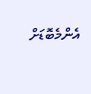އެންމެބޮޑަށް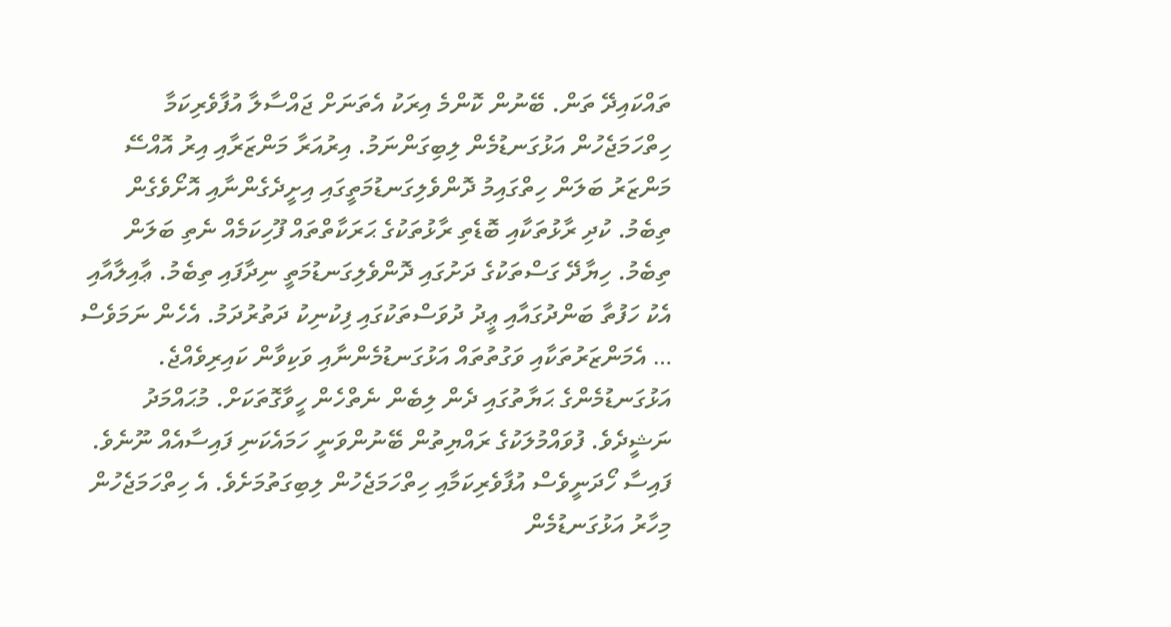ތައްކައިދޭ ތަން. ބޭނުން ކޮންމެ އިރަކު އެތަނަށް ޖައްސާލާ އުފާވެރިކަމާ ހިތްހަމަޖެހުން އަޅުގަނޑުމެން ލިބިގަންނަމު. އިރުއަރާ މަންޒަރާއި އިރު އޮއްސޭ މަންޒަރު ބަލަން ހިތްގައިމު ދޮންވެލިގަނޑުމަތީގައި އިށީދެގެންނާއި އޮށޯވެގެން ތިބެމު. ކުދި ރާޅުތަކާއި ބޮޑެތި ރާޅުތަކުގެ ޙަރަކާތްތައް ފޫހިކަމެއް ނެތި ބަލަން ތިބެމު. ހިޔާދޭ ގަސްތަކުގެ ދަށުގައި ދޮންވެލިގަނޑުމަތީ ނިދާފައި ތިބެމު. ޢާއިލާއާއި އެކު ހަފުތާ ބަންދުގައާއި ޢީދު ދުވަސްތަކުގައި ފިކުނިކު ދަތުރުދަމު. އެހެން ނަމަވެސް … އެމަންޒަރުތަކާއި ވަގުތުތައް އަޅުގަނޑުމެންނާއި ވަކިވާން ކައިރިވެއްޖެ. އަޅުގަނޑުމެންގެ ޙަޔާތުގައި ދެން ލިބެން ނެތްހެން ހީވާގޮތަކަށް. މުޙައްމަދު ނަޝީދެވެ. ފުވައްމުލަކުގެ ރައްޔިތުން ބޭނުންވަނީ ހަމައެކަނި ފައިސާއެއް ނޫނެވެ. ފައިސާ ހޯދަނީވެސް އުފާވެރިކަމާއި ހިތްހަމަޖެހުން ލިބިގަތުމަށެވެ. އެ ހިތްހަމަޖެހުން މިހާރު އަޅުގަނޑުމެން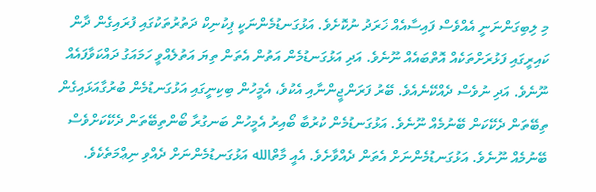މި ލިބިގަންނަނީ އެއްވެސް ފައިސާއެއް ޚަރަދު ނުކޮށެވެ. އަޅުގަނޑުމެންނަކީ ޕިކުނިކް ދަތުރުތަކުގައި ފުރައިގެން ދާން ކައިރީގައި ފަޅުރަށްތަކެއް އޮތްބައެއް ނޫނެވެ. އަދި އަޅުގަނޑުމެން އަތުން އެތަން ތިޔަ އަތުލެއްވީ ހަމައަގު ދައްކަވާފައެއް ނޫނެވެ. އަދި ނުވެސް ދެއްކޭނެއެވެ. ބޭރު ފަރަންޖީންނާއި އެކުވެ، އެމީހުން ބިކިނީގައި އަޅުގަނޑުމެން ބުރުގާއަޅައިގެން ތިބޭތަން ދެކޭކަން ބޭނުމެއް ނޫނެވެ. އަޅުގަނޑުމެން ކުރުބާ ބޯއިރު އެމީހުން ބަނގުރާ ބޯންތިބޭތަން ދެކޭކަށްވެސް ބޭނުމެއް ނޫނެވެ. އަޅުގަނޑުމެންނަށް އެތަން ދެއްވާށެވެ. އެއީ މާތްالله އަޅުގަނޑުމެންނަށް ދެއްވި ނިޢްމަތެކެވެ.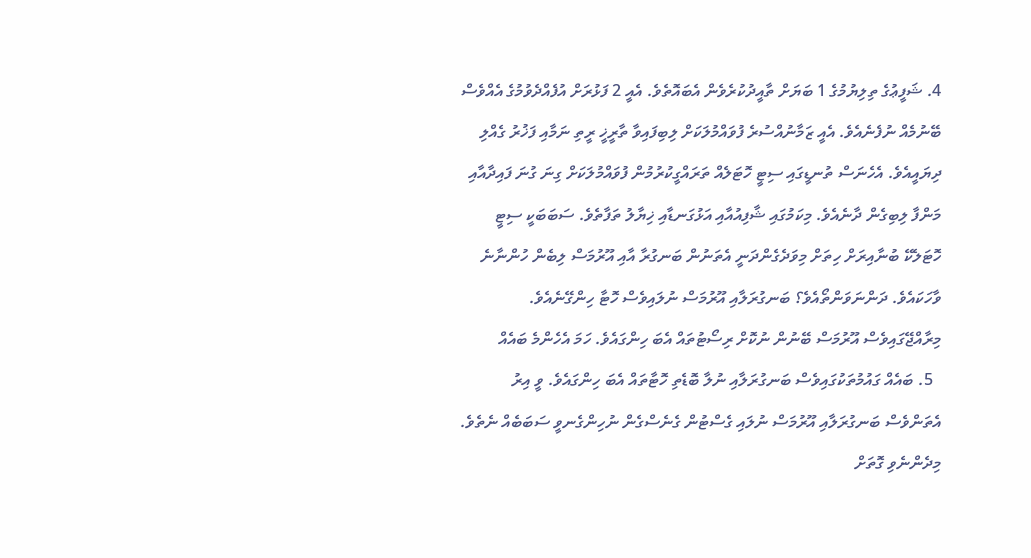4. ޝަފީޢުގެ ތިލިޔުމުގެ 1 ބަޔަށް ތާއީދުކުރެވެން އެބައޮތެވެ. އެއީ 2 ފަޅުރަށް އުފެއްދެވުމުގެ އެއްވެސް ބޭނުމެއް ނުފެނެއެވެ. އެއީ ޒަމާނުއްސުރެ ފުވައްމުލަކަށް ލިބިފައިވާ ތާރީޚީ ރީތި ނަމާއި ފަޚުރު ގެއްލި ދިޔައީއެވެ. އެހެނަސް ތުނޑީގައި ސިޓީ ހޮޓަލެއް ތަރައްގީކުރުމުން ފުވައްމުލަކަށް ގިނަ ގުނަ ފައިދާއާއި މަންފާ ލިބިގެން ދާނެއެވެ. މިކަމުގައި ޝާފިއުއާއި އަޅުގަނޑާއި ޚިޔާލު ތަފާތެވެ. ސަބަބަކީ ސިޓީ ހޮޓަލެކޭ ބުނާއިރަށް ހިތަށް މިވަދެގެންދަނީ އެތަނުން ބަނގުރާ އާއި އޫރުމަސް ލިބެން ހުންނާނެ ވާހަކައެވެ. ދަންނަވަންތޯއެވެ؟ ބަނގުރަލާއި އޫރުމަސް ނުލައިވެސް ހޮޓާ ހިންގޭނެއެވެ. މިރާއްޖޭގައިވެސް އޫރުމަސް ބޭނުން ނުކޮށް ރިސޯޓުތައް އެބަ ހިންގައެވެ. ހަމަ އެހެންމެ ބައެއް
  5. ބައެއް ގައުމުތަކުގައިވެސް ބަނގުރަލާއި ނުލާ ބޮޑެތި ހޮޓާތައް އެބަ ހިންގައެވެ. ވީ އިރު އެތަންވެސް ބަނގުރަލާއި އޫރުމަސް ނުލައި ގެސްޓުން ގެނެސްގެން ނުހިންގެނވީ ސަބަބެއް ނެތެވެ. މިދެންނެވި ގޮތަށް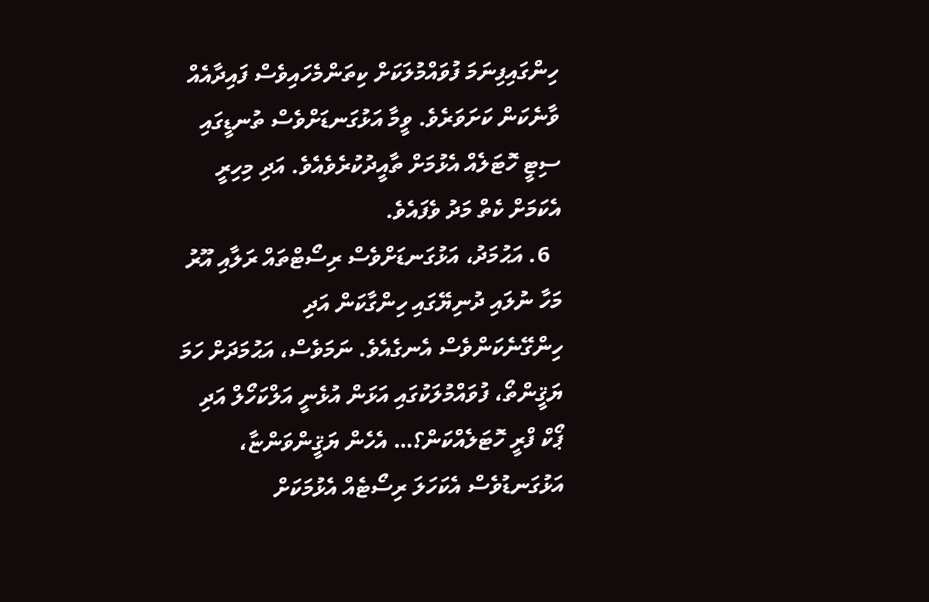ހިންގައިފިނަމަ ފުވައްމުލަކަށް ކިތަންމެހައިވެސް ފައިދާއެއް ވާނެކަން ކަށަވަރެވެ. ވީމާ އަޅުގަނޑަށްވެސް ތުނޑީގައި ސިޓީ ހޮޓަލެއް އެޅުމަށް ތާއީދުކުރެވެއެވެ. އަދި މިހިރީ އެކަމަށް ކެތް މަދު ވެފައެވެ.
  6. އަޙުމަދު، އަޅުގަނޑަށްވެސް ރިސޯޓްތައް ރަލާއި އޫރު މަހާ ނުލައި ދުނިޔޭގައި ހިންގާކަން އަދި ހިންގޭނެކަންވެސް އެނގެއެވެ. ނަމަވެސް، އަޙުމަދަށް ހަމަ ޔަޤީންތޯ، ފުވައްމުލަކުގައި އަޅަން އުޅެނީ އަލްކަހޯލް އަދި ޕޯކް ފްރީ ހޮޓަލެއްކަން؟… އެހެން ޔަޤީންވަންޏާ، އަޅުގަނޑުވެސް އެކަހަލަ ރިސޯޓެއް އެޅުމަކަށް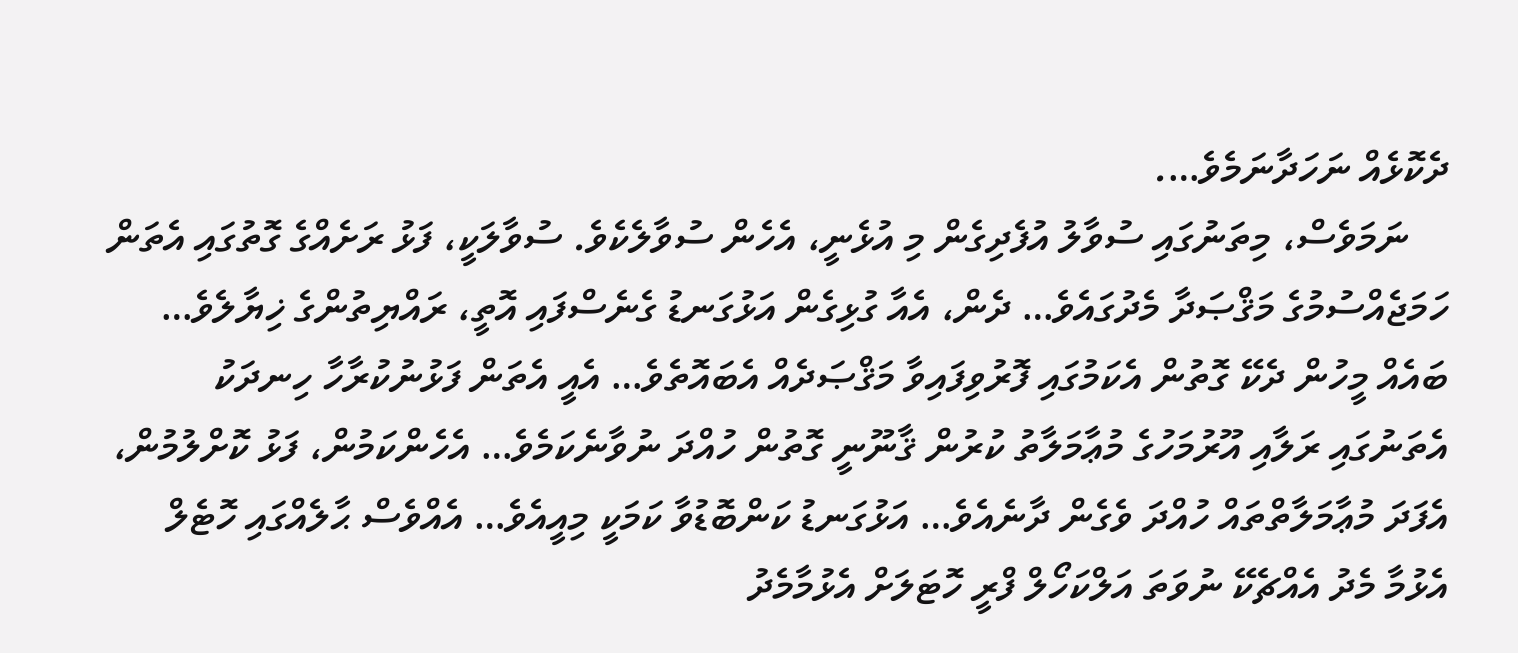ދެކޮޅެއް ނަހަދާނަމެވެ….
    ނަމަވެސް، މިތަނުގައި ސުވާލު އުފެދިގެން މި އުޅެނީ، އެހެން ސުވާލެކެވެ. ސުވާލަކީ، ފަޅު ރަށެއްގެ ގޮތުގައި އެތަން ހަމަޖެއްސުމުގެ މަޤްޞަދާ މެދުގައެވެ… ދެން، އެއާ ގުޅިގެން އަޅުގަނޑު ގެނެސްފައި އޮތީ، ރައްޔިތުންގެ ޚިޔާލެވެ… ބައެއް މީހުން ދެކޭ ގޮތުން އެކަމުގައި ފޮރުވިފައިވާ މަޤްޞަދެއް އެބައޮތެވެ… އެއީ އެތަން ފަޅުނުކުރާހާ ހިނދަކު އެތަނުގައި ރަލާއި އޫރުމަހުގެ މުޢާމަލާތު ކުރުން ޤާނޫނީ ގޮތުން ހުއްދަ ނުވާނެކަމެވެ… އެހެންކަމުން، ފަޅު ކޮށްލުމުން، އެފަދަ މުޢާމަލާތްތައް ހުއްދަ ވެގެން ދާނެއެވެ… އަޅުގަނޑު ކަންބޮޑުވާ ކަމަކީ މިއީއެވެ… އެއްވެސް ޙާލެއްގައި ހޮޓެލް އެޅުމާ މެދު އެއްޗެކޭ ނުވަތަ އަލްކަހޯލް ފްރީ ހޮޓަލަށް އެޅުމާމެދު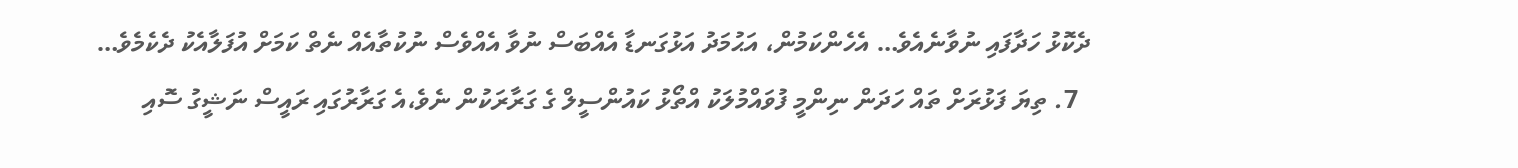ދެކޮޅު ހަދާފައި ނުވާނެއެވެ… އެހެންކަމުން، އަޙުމަދު އަޅުގަނޑާ އެއްބަސް ނުވާ އެއްވެސް ނުކުތާއެއް ނެތް ކަމަށް އުފަލާއެކު ދެކެމެވެ…
  7. ތިޔަ ފަޅުރަށް ތައް ހަދަން ނިންމީ ފުވައްމުލަކު އްތޯޅު ކައުންސީލް ގެ ގަރާރަކުން ނެވެ،އެ ގަރާރުގައި ރައީސް ނަޝީގު ސޮއި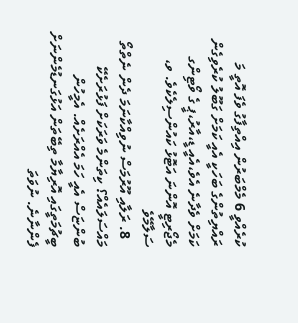ކުރެއްވީ 6 މެމްބަރުން އިއްތިފާގު ވެފަ އޮތީ މަ ރައްޔިތުންގެ ބަހަކީ އެއީ ކަމަށް ގަބޫލު ކުރެވިގެން ކަމަށް ވެދާނެ އެވެ،އެއީ ޑީ،އާރު،ޕީ ގެ ވޯޓިންގ މެޖޯރިޓީ އޮންނަ އަޓޮޅު ކައުންސިލެކެވެ. ވ، ސަލާމޭވެ
  8. ރަލާއި އޫރުމަސް ނުވިއްކާނަމަ ދެން ނެތްތޯ މައްސަލައެއް؟ ކިތަންމެ ވަރަކަށް ފަޅުރަށެކޭ ބުންޏަސް އެއީ ހަމަ އެއްރަށެއް. އެމީހުން ބީޗުމަތީގައި އޮރިޔާމާ ތިބޭތަން އަޅުގަނޑުމެންނަށް ފެންނާނެ. ނުވަތަ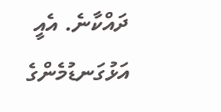ދައްކާނެ. އެއީ އަޅުގަނޑުމެންގެ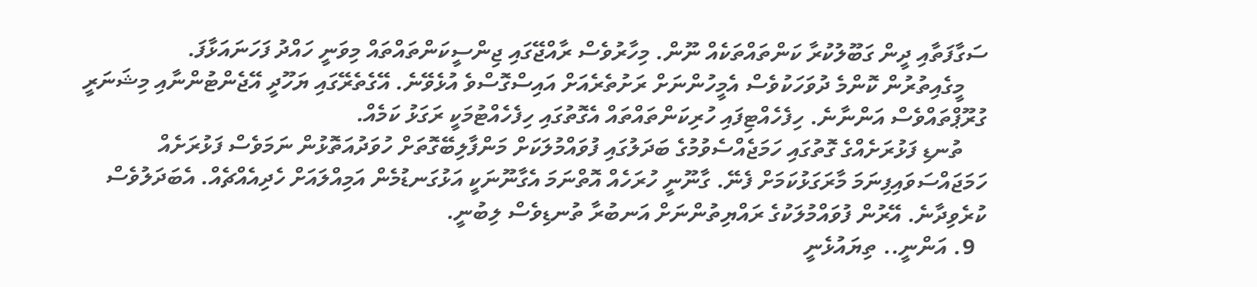ސަގާފަތާއި ދީން ގަބޫލުކުރާ ކަންތައްތަކެއް ނޫން. މިހާރުވެސް ރާއްޖޭގައި ޖިންސީކަންތައްތައް މިވަނީ ހައްދު ފަހަނައަޅާފަ.
    މީގެއިތުރުން ކޮންމެ ދުވަހަކުވެސް އެމީހުންނަށް ރަށުތެރެއަށް އައިސްގޮސްވެ އުޅެވޭނެ. އޭގެތެރޭގައި ޔަހޫދީ އޭޖެންޓުންނާއި މިޝަނަރީ ގުރޫޕްތައްވެސް އަންނާނެ. ހިފެހެއްޓިފައި ހުރިކަންތައްތައް އެގޮތުގައި ހިފެހެއްޓުމަކީ ރަގަޅު ކަމެއް.
    ތުނޑި ފަޅުރަށެއްގެ ގޮތުގައި ހަމަޖެއްސެވުމުގެ ބަދަލުގައި ފުވައްމުލަކަށް މަންފާލިބޭގޮތަށް ހުވަދުއަތޮޅުން ނަމަވެސް ފަޅުރަށެއް ހަމަޖައްސަވައިފިނަމަ މާރަގަޅުކަމަށް ފެނޭ. ގާނޫނީ ހުރަހެއް އޮތްނަމަ އެގާނޫނަކީ އަޅުގަނޑުމެން އަމިއްލައަށް ހެދިއެއްޗެއް. އެބަދަލުވެސް ކުރެވިދާނެ. އޭރުން ފުވައްމުލަކުގެ ރައްޔިތުންނަށް އަނބުރާ ތުނޑިވެސް ލިބުނީ.
  9. އަންނީ.. ތިޔައުޅެނީ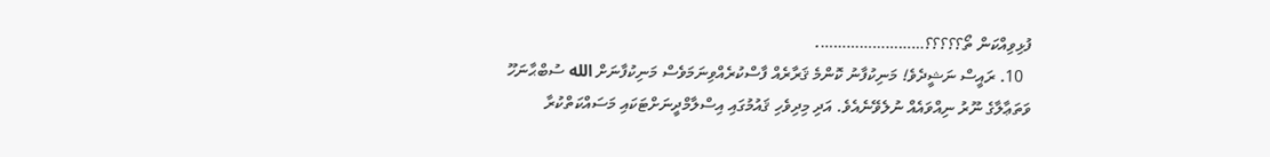ފުޅިވިއްކަން ތޯ؟؟؟؟؟…………………….
  10. ރައީސް ނަޝީދެވެ! މަނިކުފާނު ކޮންމެ ޤަރާރެއް ފާސްކުރެއްވިނަމަވެސް މަނިކުފާނަށް الله ސުބްޙާނަހޫ ވަތަޢާލާގެ ނޫރު ނިއްވައެއް ނުލެވޭނެއެވެ. އަދި މިދިވެހި ޤައުމުގައި އިސްލާމްދީނަށްޓަކައި މަސައްކަތްކުރާ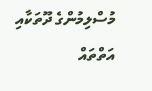މުސްލިމުންގެ ދޫތަކާއި އަތްތައް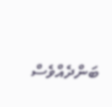ބަންދެއްވެސް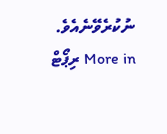ނުކުރެވޭނެއެވެ.
More in ރިޕޯޓް